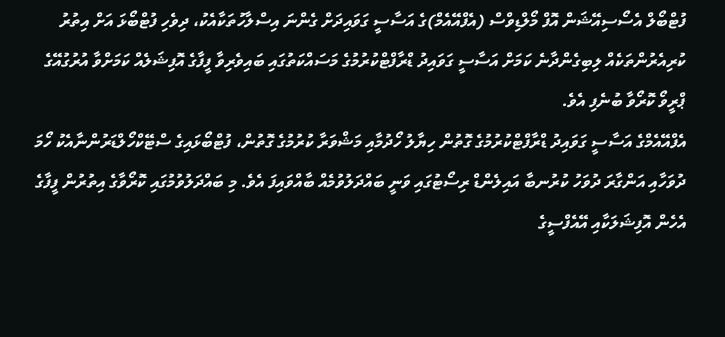ފުޓްބޯލް އެސޯސިއޭޝަން އޮފް މޯލްޑިވްސް (އެފްއޭއެމް)ގެ އަސާސީ ގަވައިދަށް ގެންނަ އިސްލާހުތަކާއެކު، ދިވެހި ފުޓްބޯޅަ އަށް އިތުރު ކުރިއެރުންތަކެއް ލިބިގެންދާނެ ކަމަށް އަސާސީ ގަވައިދު ޑްރާފްޓްކުރުމުގެ މަސައްކަތުގައި ބައިވެރިވާ ފީފާގެ އޮފިޝަލެއް ކަމަށްވާ އުރުގުއޭގެ ޕްރީވޯ ކޮރޯވާ ބުނެފި އެވެ.
އެފްއޭއެމްގެ އަސާސީ ގަވައިދު ޑްރާފްޓްކުރުމުގެ ގޮތުން ހިޔާލު ހޯދުމާއި މަޝްވަރާ ކުރުމުގެ ގޮތުން، ފުޓްބޯޅައިގެ ސްޓޭކްހޯލްޑަރުންނާއެކު ހޯމަ ދުވަހާއި އަންގާރަ ދުވަހު ކުރުނބާ އައިލެންޑް ރިސޯޓުގައި ވަނީ ބައްދަލުވުމެއް ބާއްވައިފަ އެވެ. މި ބައްދަލުވުމުގައި ކޮރޯވާގެ އިތުރުން ފީފާގެ އެހެން އޮފިޝަލަކާއި އޭއެފްސީގެ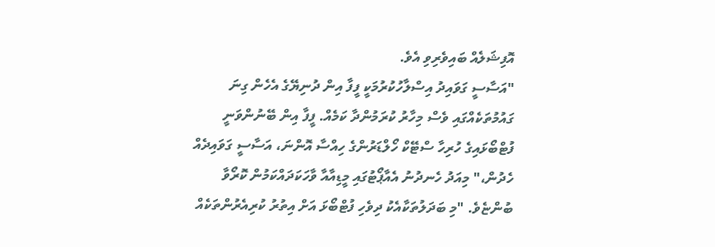އޮފިޝަލެއް ބައިވެރިވި އެވެ.
"އަސާސީ ގަވައިދު އިސްލާހުކުރުމަކީ ފީފާ އިން ދުނިޔޭގެ އެހެން ގިނަ ގައުމުތަކެއްގައި ވެސް މިހާރު ކުރަމުންދާ ކަމެއް. ފީފާ އިން ބޭނުންވަނީ ފުޓްބޯޅައިގެ ހުރިހާ ސްޓޭކް ހޯލްޑަރުންގެ ހިއްސާ އޮންނަ، އަސާސީ ގަވައިދެއް ހެދުން،" މިއަދު ހެނދުނު އެއާޕޯޓުގައި މީޑިއާއާ ވާހަކަދައްކަމުން ކޮރޯވާ ބުންޏެވެ. "މި ބަދަލުތަކާއެކު ދިވެހި ފުޓްބޯޅަ އަށް އިތުރު ކުރިއެރުންތަކެއް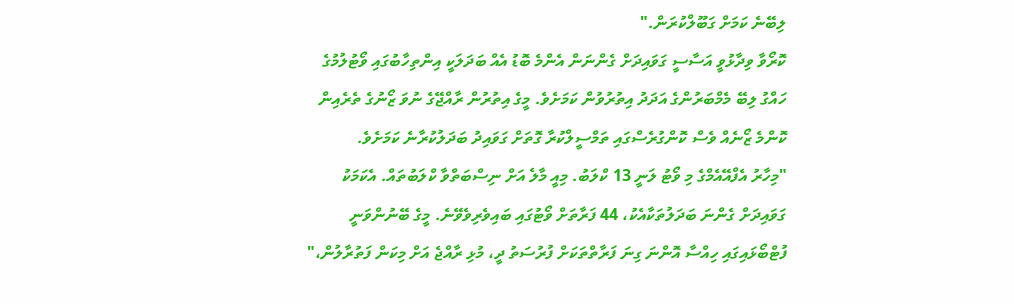ލިބޭނެ ކަމަށް ގަބޫލްކުރަން."
ކޮރޯވާ ވިދާޅުވީ އަސާސީ ގަވައިދަށް ގެންނަން އެންމެ ބޮޑު އެއް ބަދަލަކީ އިންތިހާބުގައި ވޯޓުލުމުގެ ހައްގު ލިބޭ މެމްބަރުންގެ އަދަދު އިތުރުވުން ކަމަށެވެ. މީގެ އިތުރުން ރާއްޖޭގެ ނުވަ ޒޯނުގެ ތެރެއިން ކޮންމެ ޒޯނެއް ވެސް ކޮންގުރެސްގައި ތަމްސީލްކުރާ ގޮތަށް ގަވައިދު ބަދަލުކުރާނެ ކަމަށެވެ.
"މިހާރު އެފްއޭއެމްގެ މި ވޯޓު ލަނީ 13 ކްލަބު. މިއީ މާލެ އަށް ނިސްބަތްވާ ކްލަބުތައް. އެކަމަކު ގަވައިދަށް ގެންނަ ބަދަލުތަކާއެކު، 44 ފަރާތަށް ވޯޓުގައި ބައިވެރިވެވޭނެ. މީގެ ބޭނުންވަނީ ފުޓްބޯޅައިގައި ހިއްސާ އޮންނަ ގިނަ ފަރާތްތަކަށް ފުރުސަތު ދީ، މުޅި ރާއްޖެ އަށް މިކަން ފަތުރާލުން،"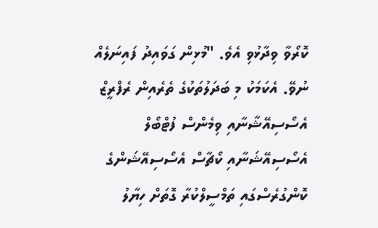ކޮރޯވާ ވިދާޅުވި އެވެ. "މުޅިން ގަވައިދު ފައިނަލެއް ނުވޭ. އެކަމަކު މި ބަދަލުތަކުގެ ތެރެއިން ރެފްރީޒް އެސޯސިއޭޝާނާއި ވިމެންސް ފުޓްބޯލް އެސޯސިއޭޝަނާއި ކޯޗާސް އެސޯސިއޭޝަންގެ ކޮންގުރެސްގައި ތަމްސީލްކުރާ ގޮތަށް ހިޔާލު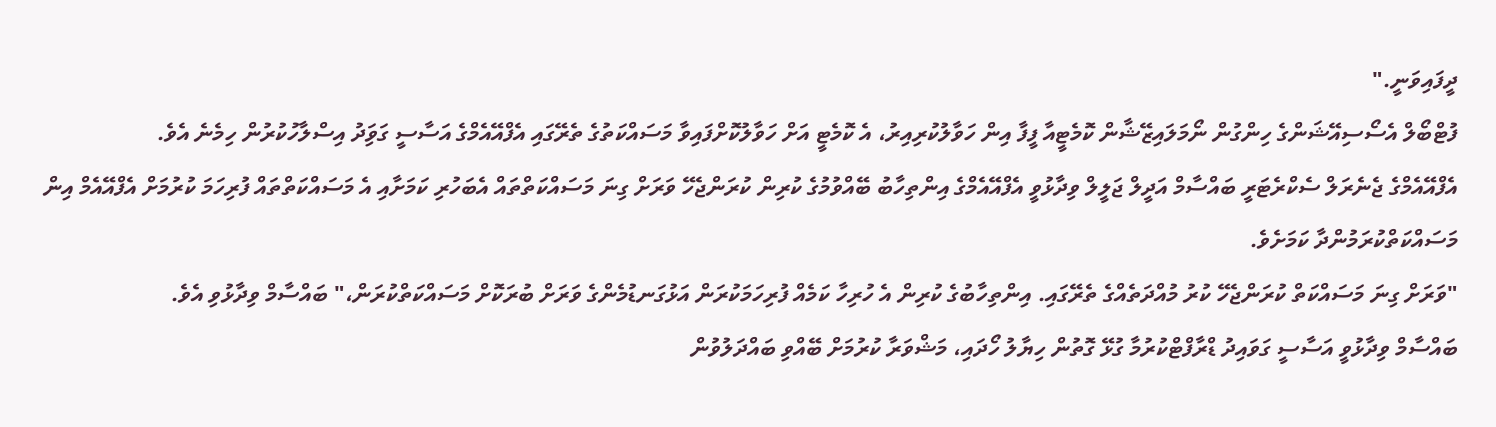ދީފައިވަނީ."
ފުޓްބޯލް އެސޯސިއޭޝަންގެ ހިންގުން ނޯމަލައިޒޭޝާން ކޮމެޓީއާ ފީފާ އިން ހަވާލުކުރިއިރު، އެ ކޮމެޓީ އަށް ހަވާލުކޮށްފައިވާ މަސައްކަތުގެ ތެރޭގައި އެފްއޭއެމްގެ އަސާސީ ގަވަިދު އިސްލާހުކުރުން ހިމެނެ އެވެ.
އެފްއޭއެމްގެ ޖެނެރަލް ސެކްރެޓަރީ ބައްސާމް އަދީލް ޖަލީލް ވިދާޅުވީ އެފްއޭއެމްގެ އިންތިހާބު ބޭއްވުމުގެ ކުރިން ކުރަންޖެހޭ ވަރަށް ގިނަ މަސައްކަތްތައް އެބަހުރި ކަމަށާއި އެ މަސައްކަތްތައް ފުރިހަމަ ކުރުމަށް އެފްއޭއެމް އިން މަސައްކަތްކުރަމުންދާ ކަމަށެވެ.
"ވަރަށް ގިނަ މަސައްކަތް ކުރަންޖެހޭ ކުރު މުއްދަތެއްގެ ތެރޭގައި. އިންތިހާބުގެ ކުރިން އެ ހުރިހާ ކަމެއް ފުރިހަމަކުރަން އަޅުގަނޑުމެންގެ ވަރަށް ބުރަކޮށް މަސައްކަތްކުރަން،" ބައްސާމް ވިދާޅުވި އެވެ.
ބައްސާމް ވިދާޅުވީ އަސާސީ ގަވައިދު ޑްރާފްޓްކުރުމާ ގުޅޭ ގޮތުން ހިޔާލު ހޯދައި، މަޝްވަރާ ކުރުމަށް ބޭއްވި ބައްދަލުވުން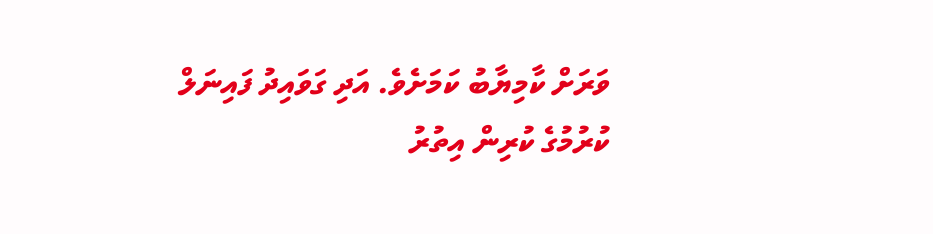ވަރަށް ކާމިޔާބު ކަމަށެވެ. އަދި ގަވައިދު ފައިނަލް ކުރުމުގެ ކުރިން އިތުރު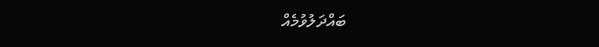ބައްދަލުވުމެއް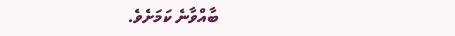ބާއްވާނެ ކަމަށެވެ.